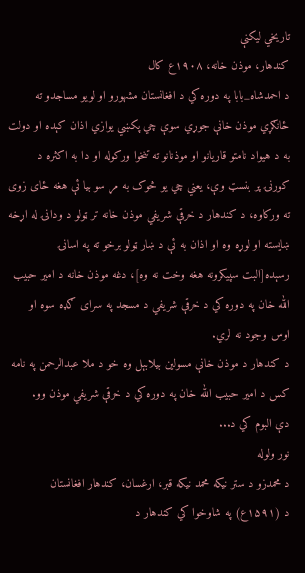تاريخي ليکنې
کندهار، موذن خانه، ۱۹۰۸ع کال
د احمدشاه_بابا په دوره کي د افغانستان مشهورو او لويو مساجدو ته ځانګړي موذن خانې جوړي سوې چي پکښي يوازي اذان کېده او دولت به د هيواد نامتو قاريانو او موذنانو ته تنخوا ورکوله او دا به اکثره د کورنۍ پر بنسټ وې، یعني چي يو څوک به مړ سو بيا ئې هغه ځای زوی ته ورکاوه، د کندهار د خرقې شريفي موذن خانه تر ټولو د ودانۍ له اړخه ښايسته او لوړه وه او اذان به ئې د ښار ټولو برخو ته په اسانۍ رسېده[البت سپيکرونه هغه وخت نه وه]، دغه موذن خانه د امير حبيب الله خان په دوره کي د خرقې شريفي د مسجد په سرای ګډه سوه او اوس وجود نه لري.
د کندهار د موذن خانې مسولين بيلابېل وه خو د ملا عبدالرحمن په نامه کس د امير حبيب الله خان په دوره کي د خرقې شريفي موذن وو.
دې البوم کي د...
نور ولوله
د محمدزو د ستر نيکه محمد نیکه قبر، ارغسان، کندهار افغانستان
د (۱۵۹۱ع) په شاوخوا کي کندهار د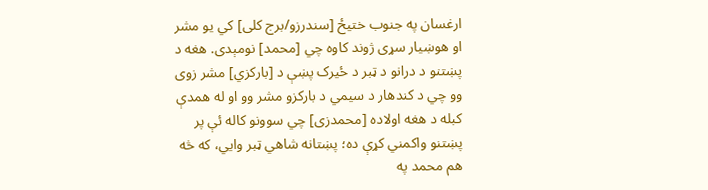ارغسان په جنوب ختیځ [سندرزو/برج کلی] کي یو مشر او هوښيار سړی ژوند کاوه چي [محمد] نومېدی. هغه د پښتنو د درانو د ټبر د ځيرک پښې د [بارکزي] مشر زوی وو چي د کندهار د سیمي د بارکزو مشر وو او له همدې کبله د هغه اولاده [محمدزی] چي سوونو کاله ئې پر پښتنو واکمني کړې ده؛ پښتانه شاهي ټبر وايي، که څه هم محمد په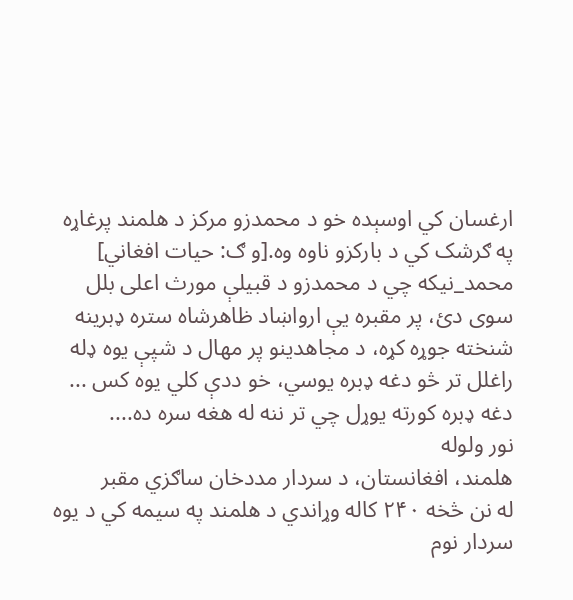ارغسان کي اوسېده خو د محمدزو مرکز د هلمند پرغاړه په ګرشک کي د بارکزو ناوه وه.[و ګ: حيات افغاني]
محمد_نیکه چي د محمدزو د قبیلې مورث اعلی بلل سوی دئ، پر مقبره يې ارواښاد ظاهرشاه ستره ډبرينه شنخته جوړه کړه، د مجاهدينو پر مهال د شپې يوه ډله راغلل تر څو دغه ډبره يوسي، خو ددې کلي يوه کس ... دغه ډبره کورته يوړل چي تر ننه له هغه سره ده....
نور ولوله
هلمند، افغانستان، د سردار مددخان ساګزي مقبر
له نن څخه ۲۴۰ کاله وړاندي د هلمند په سيمه کي د يوه سردار نوم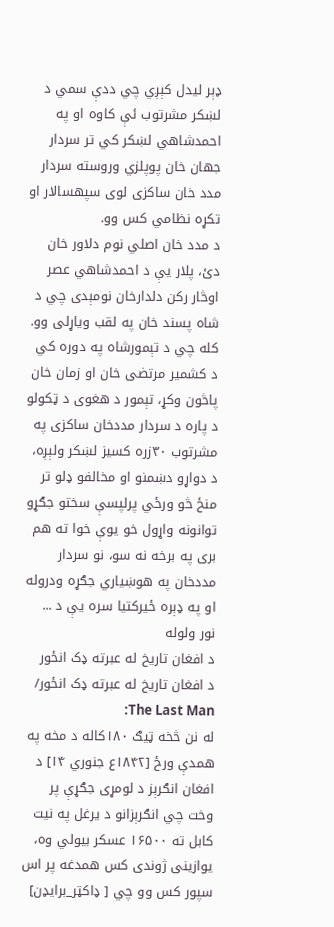ډېر ليدل کېږي چي ددې سمي د لښکر مشرتوب ئې کاوه او په احمدشاهي لښکر کي تر سردار جهان خان پوپلزي وروسته سردار مدد خان ساکزی لوی سپهسالار او تکړه نظامي کس وو.
د مدد خان اصلي نوم دلاور خان دئ، پلار یې د احمدشاهي عصر اوڅار رکن دلدارخان نومېدی چي د شاه پسند خان په لقب ویاړلی وو.
کله چي د تېمورشاه په دوره کي د کشمير مرتضى خان او زمان خان پاڅون وکړ، تېمور د هغوی د ټکولو د پاره د سردار مددخان ساکزى په مشرتوب ۳۰زره کسيز لښکر ولېږه، د دواړو دښمنو او مخالفو ډلو تر منځ څو ورځي پرلپسې سختو جګړو توانونه واړول خو يوې خوا ته هم برى په برخه نه سو، نو سردار مددخان په هوښياري جګړه ودروله او په ډېره ځيركتيا سره يې د ...
نور ولوله
د افغان تاريخ له عبرته ډک انځور
د افغان تاريخ له عبرته ډک انځور/ The Last Man:
له نن څخه ټيګ ۱۸۰کاله د مخه په همدې ورځ [۱۸۴۲ع جنوري ۱۴] د افغان انګرېز د لومړی جګړې پر وخت چي انګرېزانو د يرغل په نيت کابل ته ۱۶۵۰۰ عسکر بيولي وه، يوازينی ژوندی کس همدغه پر اس سپور کس وو چي [ ډاکټر_برايډن]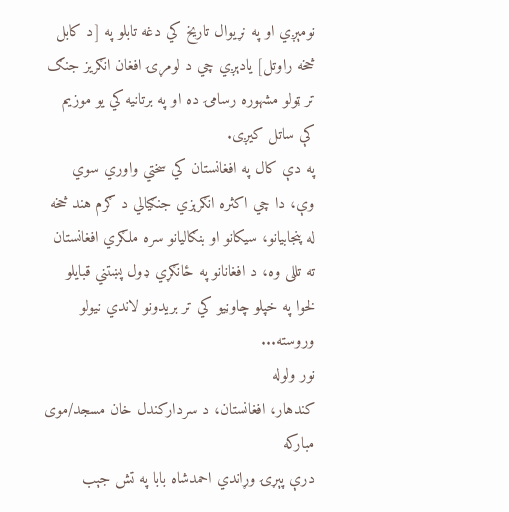نومېږي او په نړيوال تاريخ کي دغه تابلو په [د کابل څخه راوتل] يادېږي چي د لومړۍ افغان انګریز جنګ تر ټولو مشهوره رسامۍ ده او په برتانیه کي یو موزيم کې ساتل کیږی.
په دې کال په افغانستان کي سختي واوري سوي وې، دا چي اکثره انګرېزي جنګيالي د ګرم هند څخه له پنجابيانو، سيکانو او بنګاليانو سره ملګري افغانستان ته تللی وه، د افغانانو په ځانګړي ډول پښتني قبايلو لخوا په خپلو چاوڼيو کي تر بريدونو لاندي نيولو وروسته...
نور ولوله
کندهار، افغانستان، د سردارکندل خان مسجد/موی مبارکه
درې پېړۍ وړاندي احمدشاه بابا په تش جېب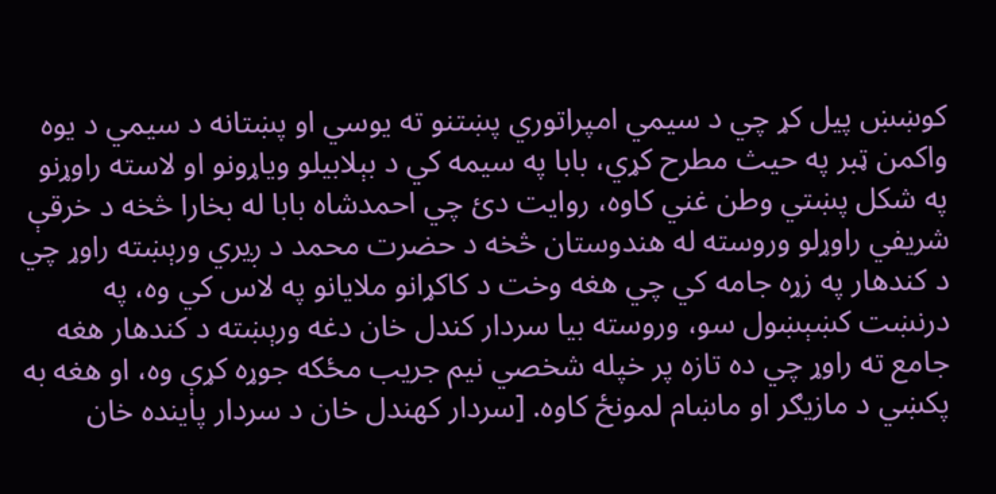کوښښ پيل کړ چي د سيمي امپراتوري پښتنو ته يوسي او پښتانه د سيمي د يوه واکمن ټبر په حيث مطرح کړي، بابا په سيمه کي د بېلابيلو وياړونو او لاسته راوړنو په شکل پښتي وطن غني کاوه، روايت دئ چي احمدشاه بابا له بخارا څخه د خرقې شريفي راوړلو وروسته له هندوستان څخه د حضرت محمد د ږيري ورېښته راوړ چي د کندهار په زړه جامه کي چي هغه وخت د کاکړانو ملايانو په لاس کي وه، په درنښت کښېښول سو، وروسته بيا سردار کندل خان دغه ورېښته د کندهار هغه جامع ته راوړ چي ده تازه پر خپله شخصي نیم جریب مځکه جوړه کړې وه، او هغه به پکښي د مازیګر او ماښام لمونځ کاوه. [سردار کهندل خان د سردار پاينده خان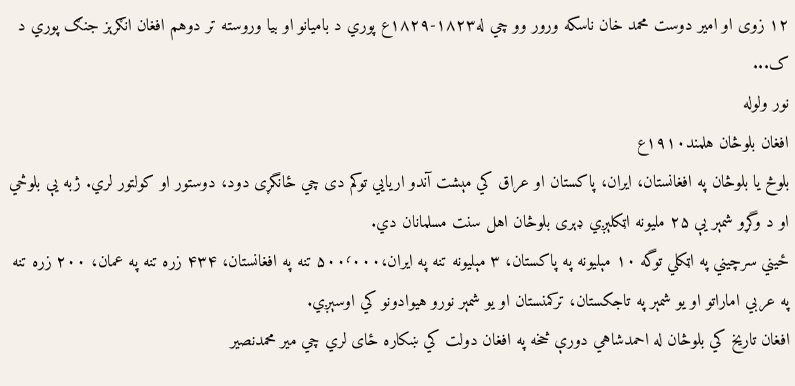۱۲ زوی او امير دوست محمد خان ناسکه ورور وو چي له۱۸۲۳-۱۸۲۹ع پوري د باميانو او بيا وروسته تر دوهم افغان انګرېز جنګ پوري د ک...
نور ولوله
افغان بلوڅان هلمند۱۹۱۰ع
بلوڅ یا بلوڅان په افغانستان، ایران، پاکستان او عراق کي مېشت آندو اریایي توکم دی چي ځانگړی دود، دوستور او کولتور لري. ژبه یې بلوڅي او د وگړو شمېر یې ۲۵ ملیونه اټکلېږي ډېری بلوڅان اهل سنت مسلمانان دي.
ځیني سرچیني په اټکلي توگه ۱۰ مېلیونه په پاکستان، ۳ مېلیونه تنه په ایران،۵۰۰٬۰۰۰ تنه په افغانستان، ۴۳۴ زره تنه په عمان، ۲۰۰ زره تنه په عربي اماراتو او یو شمېر په تاجکستان، ترکمنستان او یو شمېر نورو هيوادونو کي اوسېږي.
افغان تاريخ کي بلوڅان له احمدشاهي دورې څخه په افغان دولت کي ښکاره ځای لري چي میر محمدنصیر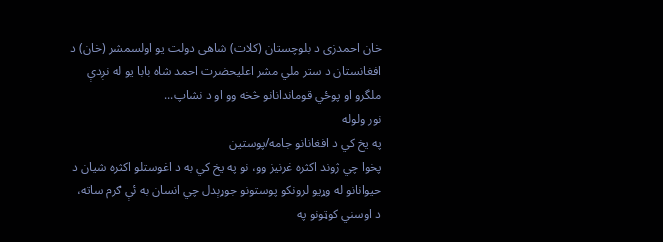خان احمدزی د بلوچستان (کلات) شاهی دولت یو اولسمشر (خان) د افغانستان د ستر ملي مشر اعليحضرت احمد شاه بابا يو له نږدې ملگرو او پوځي قوماندانانو څخه وو او د نشاپ...
نور ولوله
په يخ کي د افغانانو جامه/پوستين
پخوا چي ژوند اکثره غرنيز وو، نو په يخ کي به د اغوستلو اکثره شيان د حيوانانو له وړيو لرونکو پوستونو جوړېدل چي انسان به ئې ګرم ساته، د اوسني کوټونو په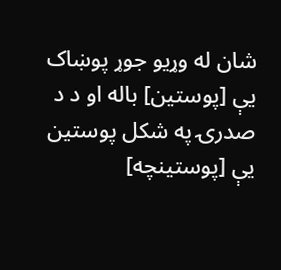شان له وړيو جوړ پوښاک يې [پوستين] باله او د د صدرۍ په شکل پوستين يې [پوستينچه]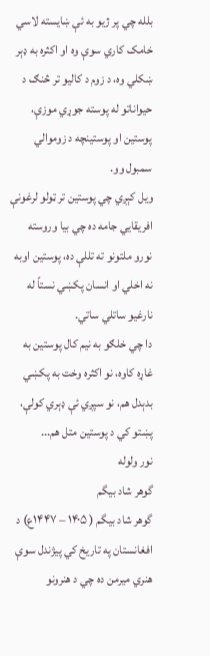بلله چي پر ژيو به ئې ښايسته لاسي خامک کاري سوې وه او اکثره به ډېر ښکلي وه، د زوم د کاليو تر څنګ د حيواناتو له پوسته جوړي موزې، پوستين او پوستينچه د زوموالي سمبول وو.
ويل کېږي چي پوستين تر ټولو لرغونې افريقايي جامه ده چي بيا وروسته نورو ملتونو ته تللې ده، پوستين اوبه نه اخلي او انسان پکښي نستاً له نارغيو ساتلي ساتي.
دا چي خلګو به نيم کال پوستين به غاړه کاوه، نو اکثره وخت به پکښي بدېدل هم، نو سپږي ئې ډېري کولې، پښتو کي د پوستين متل هم...
نور ولوله
گوهر شاد بیگم
گوهر شاد بیگم ( ۱۴۰۵ – ۱۴۴۷ع) د افغانستان په تاریخ کي پیژندل سوې هنري میرمن ده چي د هنرونو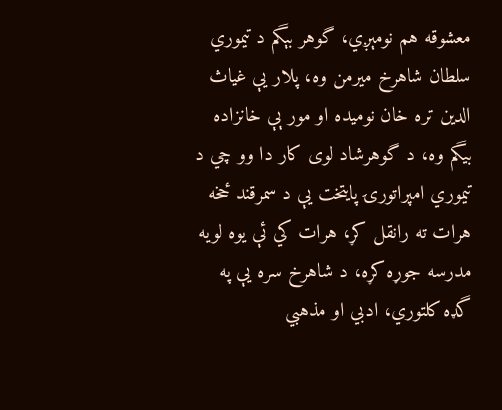معشوقه هم نومېږي، گوهر بېگم د تيموري سلطان شاهرخ ميرمن وه، پلار یې غياث الدين تره خان نومیده او مور ېې خانزاده بيگم وه، د گوهرشاد لوی کار دا وو چي د تيموري امپراتورۍ پايتخت یې د سمرقند ځخه هرات ته رانقل کړ، هرات کي ئې يوه لويه مدرسه جوړه کړه، د شاهرخ سره یې په گډه کلتوري، ادبي او مذهبي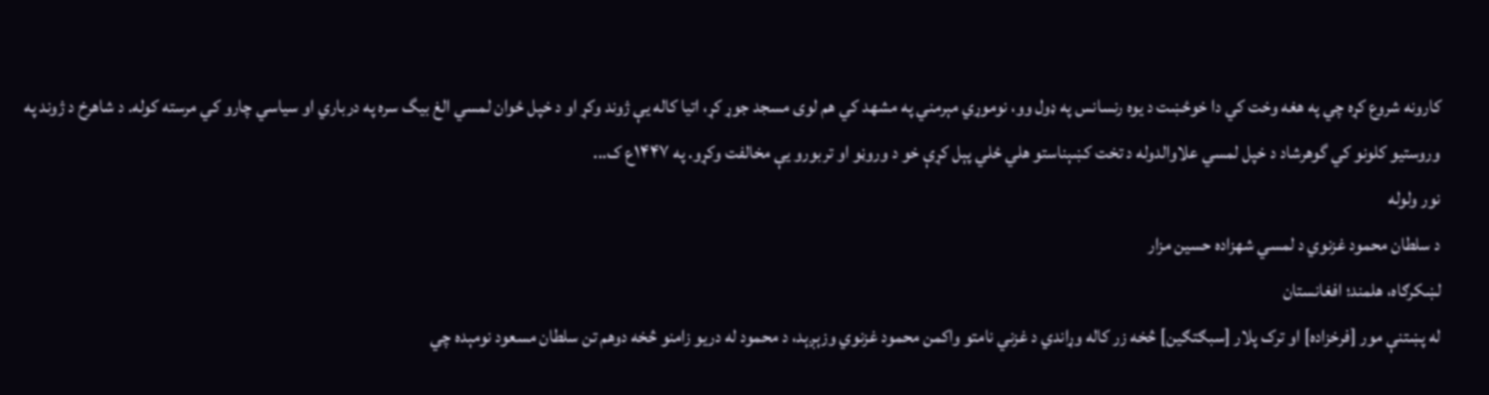کارونه شروع کړه چي په هغه وخت کي دا خوځښت د يوه رنسانس په ډول وو، نوموړي مېرمني په مشهد کي هم لوی مسجد جوړ کړ، اتيا کاله یې ژوند وکړ او د خپل ځوان لمسي الغ بیگ سره په درباري او سياسي چارو کي مرسته کوله. د شاهرخ د ژوند په وروستيو کلونو کي گوهرشاد د خپل لمسي علاوالدوله د تخت کښېناستو هلي ځلي پېل کړې خو د وروڼو او تربورو يې مخالفت وکړو. په ۱۴۴۷ع ک...
نور ولوله
د سلطان محمود غزنوي د لمسي شهزاده حسين مزار
لښکرګاه، هلمند؛ افغانستان
له پښتنې مور [فرخزاده] او ترک پلار [سبګتګين] څخه زر کاله وړاندي د غزني نامتو واکمن محمود غزنوي وزېږېد، د محمود له دريو زامنو څخه دوهم تن سلطان مسعود نومېده چي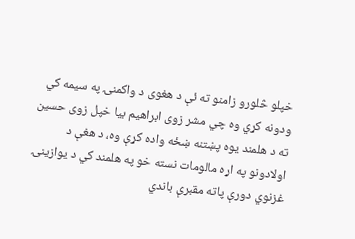خپلو څلورو زامنو ته ئې د هغوی د واکمنۍ په سيمه کي ودونه کړي وه چي مشر زوی ابراهيم بيا خپل زوی حسين ته د هلمند يوه پښتنه ښځه واده کړې وه، د هغې د اولادونو په اړه مالومات نسته خو په هلمند کي د يوازينۍ غزنوي دورې پاته مقبرې باندي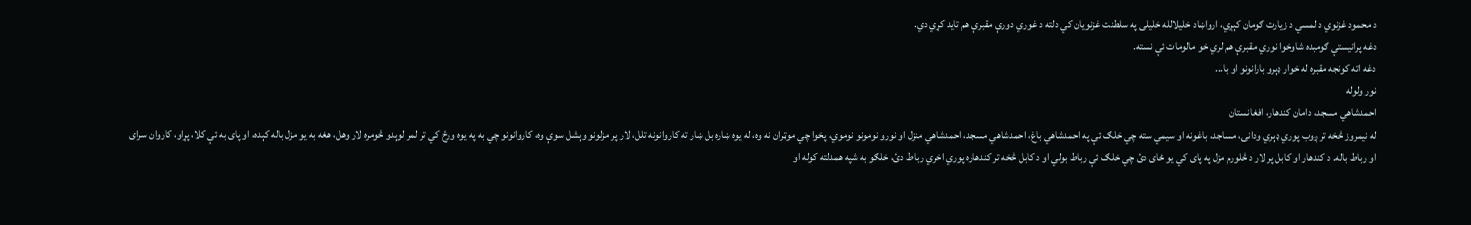د محمود غزنوي د لمسي د زيارت ګومان کېږي، ارواښاد خلیلالله خلیلی په سلطنت غزنویان کي دلته د غوري دورې مقبرې هم تايد کړي دي.
دغه پرانيستې ګومبده شاوخوا نوري مقبرې هم لري خو مالومات ئې نسته.
دغه اته کونجه مقبره له خوار ډېرو بارانونو او با...
نور ولوله
احمدشاهي مسجد، دامان کندهار، افغانستان
له نيمروز څخه تر ږوب پوري ډېري ودانۍ، مساجد، باغونه او سيمي سته چي خلګ ئې په احمدشاهي باغ، احمدشاهي مسجد، احمدشاهي منزل او نورو نومونو نوموي، پخوا چي موټران نه وه، له يوه ښاره بل ښار ته کاروانونه تلل، لار پر مزلونو وېشل سوې وه، کاروانونو چي به په يوه ورځ کي تر لمر لوېدو څومره لار وهل، هغه به يو مزل باله کېده، او پای به ئې کلا، پړاو، کاروان سرای او رباط باله. د کندهار او کابل پر لار د څلورم مزل په پای کي يو ځای دئ چي خلګ ئې رباط بولي او د کابل څخه تر کندهاره پوري اخري رباط دئ، خلګو به شپه همدلته کوله او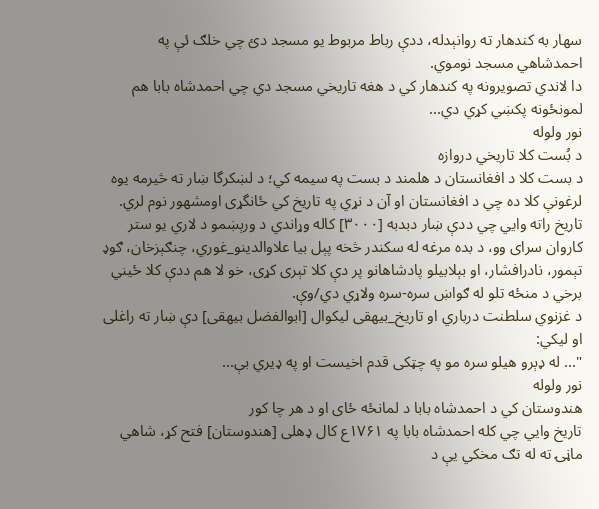سهار به کندهار ته روانېدله، ددې رباط مربوط يو مسجد دئ چي خلګ ئې په احمدشاهي مسجد نوموي.
دا لاندي تصويرونه په کندهار کي د هغه تاريخي مسجد دي چي احمدشاه بابا هم لمونځونه پکښي کړي دي...
نور ولوله
د بُست کلا تاريخي دروازه
د بست کلا د افغانستان د هلمند د بست په سيمه کي؛ د لښکرگا ښار ته څيرمه يوه لرغونې کلا ده چي د افغانستان او آن د نړي په تاريخ کي ځانگړی اومشهور نوم لري.
تاريخ راته وايي چي ددې ښار دبدبه [۳۰۰۰] کاله وړاندي د ورېښمو د لاري يو ستر کاروان سرای وو، د بده مرغه له سکندر څخه پېل بيا علاوالدینو_غوري، چنګېزخان، ګوډ تېمور، نادرافشار، او بېلابيلو پادشاهانو پر دې کلا تېری کړی، خو لا هم ددې کلا ځيني برخي د منځه تلو له ګواښ سره-سره ولاړي دي/وې.
د غزنوي سلطنت درباري او تاریخ_بیهقی ليکوال [ابوالفضل بیهقی] دې ښار ته راغلی او ليکي:
"... له ډېرو هيلو سره مو په چټکی قدم اخيست او په ډيري بې...
نور ولوله
هندوستان کي د احمدشاه بابا د لمانځه ځای او د هر چا کور
تاريخ وايي چي کله احمدشاه بابا په ۱۷۶۱ع کال ډهلی [هندوستان] فتح کړ، شاهي ماڼۍ ته له تګ مخکي یې د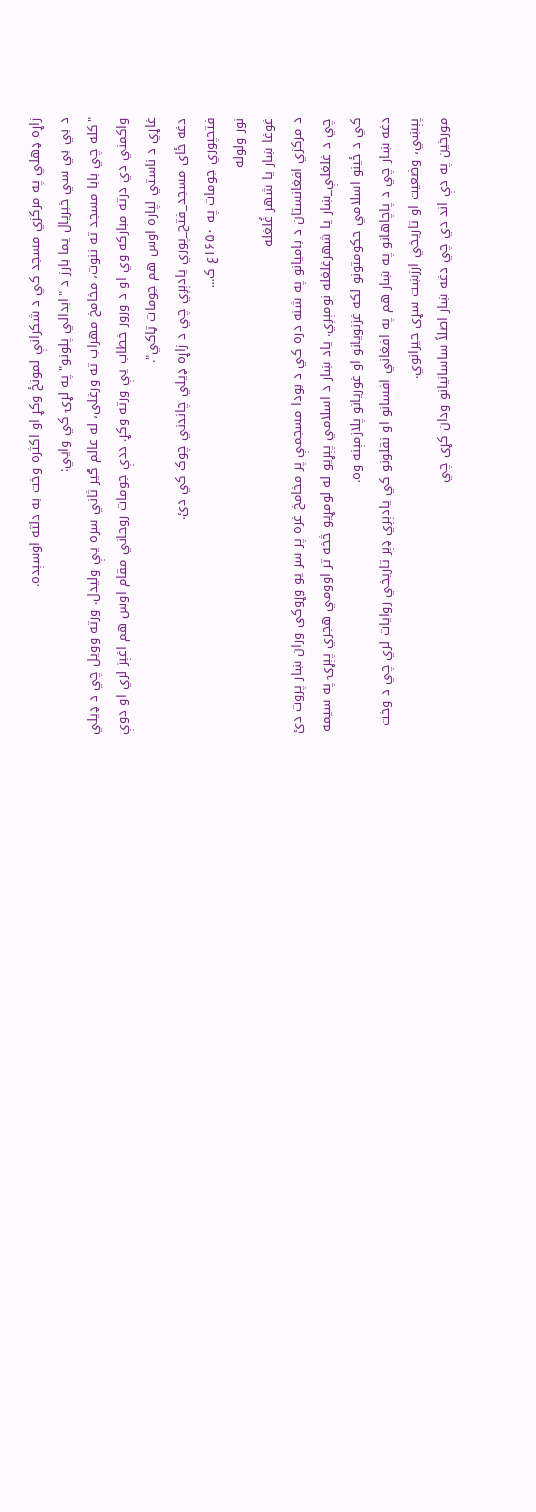زاړه ډهلي په مرکزي مسجد کي د شکرانې لمونځ وکړ او اکثره وخت به دلته اوسېده.
د بي بي سي خبریال یما بارز د "ابدالي پلونو" په لړۍ کي وايي:
"کله چي بابا مسجد ته ننوت، مخامخ مهراب ته ورغلی، له عالم ګير ثاني سره یې ولیدل. ورته وویل چي د ډیلي واکمني دي درته مبارکه وي او د ورور خطاب یې ورته وکړ. ددې جومات روحاني مقام اوس هم اغېز لري او دوې غاړي د ناستي لپاره اوس هم جومات ټاکي".
دغه ځای مسجد_فتح_پوري يادېږي چي د زاړه ډيلي چاندني چوک کي دئ.
فتحپوري جومات په ۱۶۵۰ع ک...
نور ولوله
غوغا ښار يا شهر غُلغله
د مرکزي افغانستان د باميانو په شنه دره کي د بودا مسجمې پر مخامخ غره پر سر يو وړوکی وران ښار پروت دئ چي د غلغلې_ښار یا شهرغلغله نومېږي. ياد ښار د اسلامي پېړيو له لومړيو څخه تر اوومي هجري پېړۍ په سيمه کي د ځينو اسلامي حکومتونو لکه غزنويانو او غوريانو پلازمېنه وه.
دغه ښار چي د پاچاهانو په ښار هم په افغاني افسانو او نقلونو کي يادېږي ډېر تاريخي روايات لري چي د وخت پېښي، وضعيت او تاريخي ارزښت سړی حيرانوي.
مورخين په دې اند دي چي دغه ښار اصلاً ساسانيانو ودان کړی چي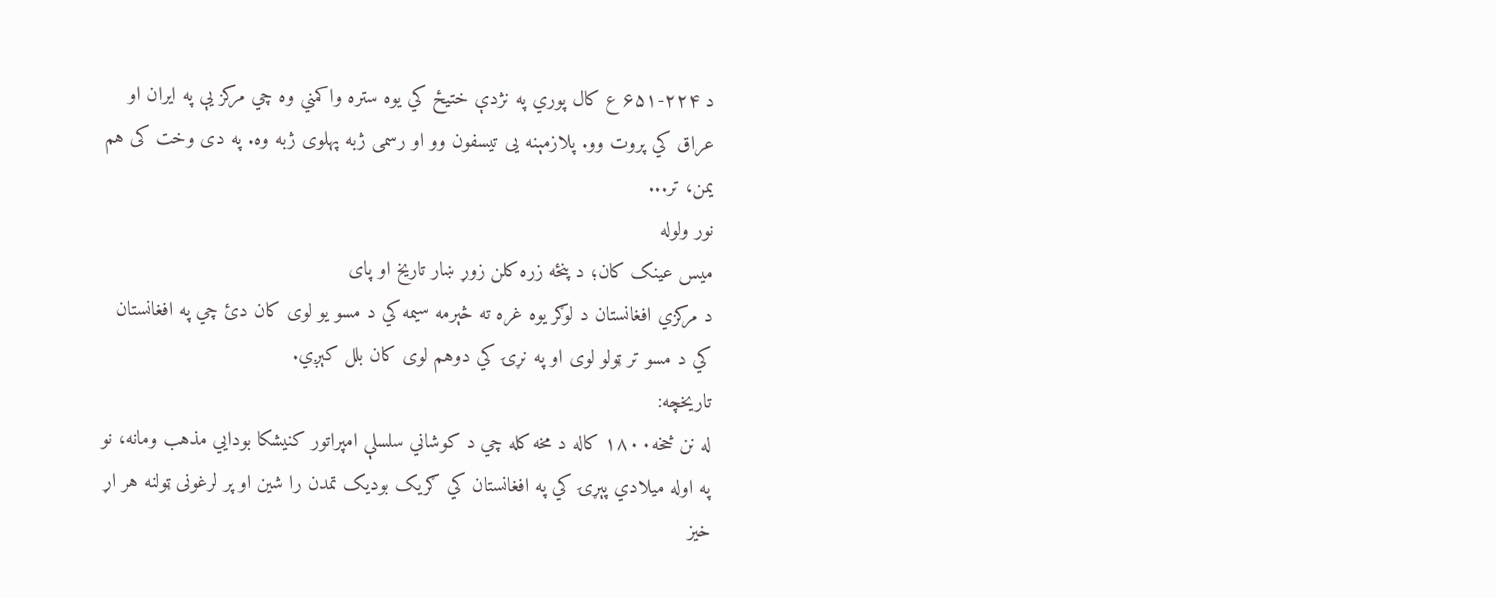د ۲۲۴-۶۵۱ ع کال پوري په نژدې ختیځ کي یوه ستره واکمني وه چي مرکز یې په ایران او عراق کي پروت وو. پلازمېنه یی تیسفون وو او رسمی ژبه پهلوی ژبه وه. په دی وخت کی هم يمن، تر...
نور ولوله
ميس عينک کان؛ د پنځه زره کلن زوړ ښار تاريخ او پای
د مرکزي افغانستان د لوګر يوه غره ته څېرمه سيمه کي د مسو يو لوی کان دئ چي په افغانستان کي د مسو تر ټولو لوی او په نړۍ کي دوهم لوی کان بلل کېږي.
تاريخچه:
له نن څخه۱۸۰۰ كاله د مخه کله چي د کوشاني سلسلې امپراتور کنيشکا بودايي مذهب ومانه، نو په اوله ميلادي پېړۍ کي په افغانستان کي ګريک بوديک تمدن را شين او پر لرغونی ټولنه هر اړ خيز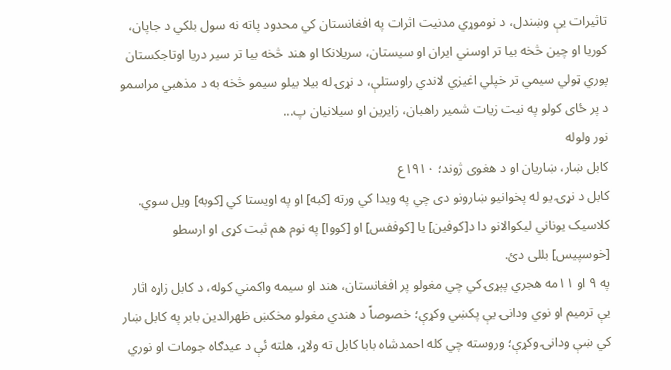تاثيرات يې وښندل، د نوموړي مدنيت اثرات په افغانستان کي محدود پاته نه سول بلکي د جاپان، کوريا او چين څخه بيا تر اوسني ايران او سيستان، سريلانکا او هند څخه بيا تر سير دريا اوتاجکستان پوري ټولي سيمي تر خپلي اغيزي لاندي راوستلې، د نړۍ له بيلا بيلو سيمو څخه به د مذهبي مراسمو د پر ځای کولو په نيت زيات شمير راهبان، زايرين او سيلانيان پ...
نور ولوله
کابل ښار، ښاريان او د هغوی ژوند؛ ۱۹۱۰ع
کابل د نړۍ یو له پخوانیو ښارونو دی چي په ویدا کي ورته [کبه] او په اویستا کي [کوبه] ویل سوي.
کلاسیک یوناني لیکوالانو دا د[کوفین] یا [کوففس] او [کووا] په نوم هم ثبت کړی او ارسطو [خوسپیس] بللی دئ.
په ۹ او ۱۱مه هجري پېړۍ کي چي مغولو پر افغانستان، هند او سیمه واکمني کوله، د کابل زاړه اثار یې ترمیم او نوي ودانۍ یې پکښي وکړې؛ خصوصاً د هندي مغولو مخکښ ظهرالدین بابر په کابل ښار کي ښې ودانۍ وکړې؛ وروسته چي کله احمدشاه بابا کابل ته ولاړ، هلته ئې د عيدګاه جومات او نوري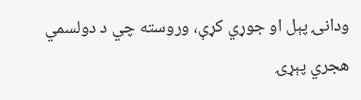ودانۍ پېل او جوړي کړې، وروسته چي د دولسمي هجري پېړۍ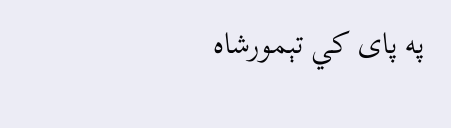په پای کي تېمورشاه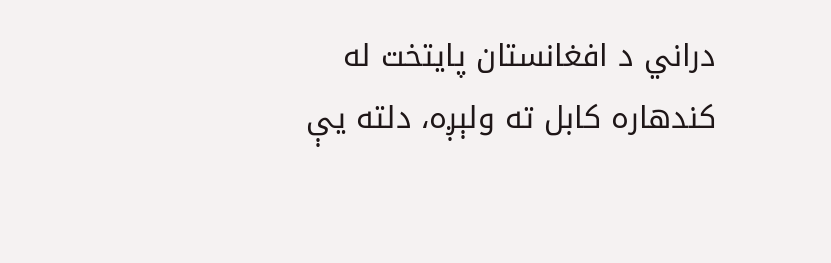دراني د افغانستان پایتخت له کندهاره کابل ته ولېږه، دلته یې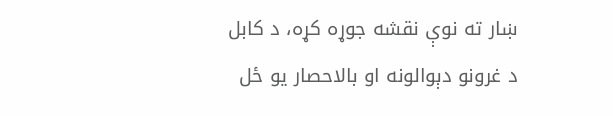ښار ته نوې نقشه جوړه کړه، د کابل د غرونو دېوالونه او بالاحصار یو ځل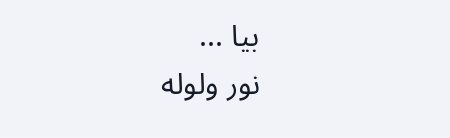بیا ...
نور ولوله